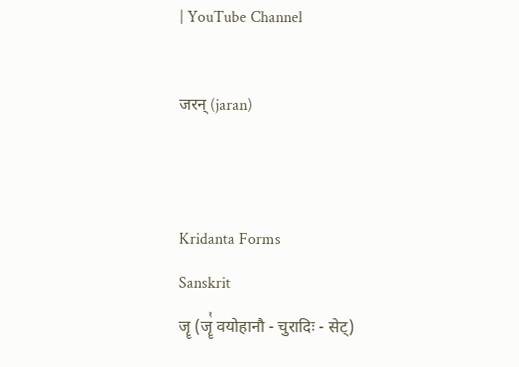| YouTube Channel

जरन् (jaran)


Kridanta Forms
Sanskrit
जॄ (जॄ꣡ वयोहानौ - चुरादिः - सेट्)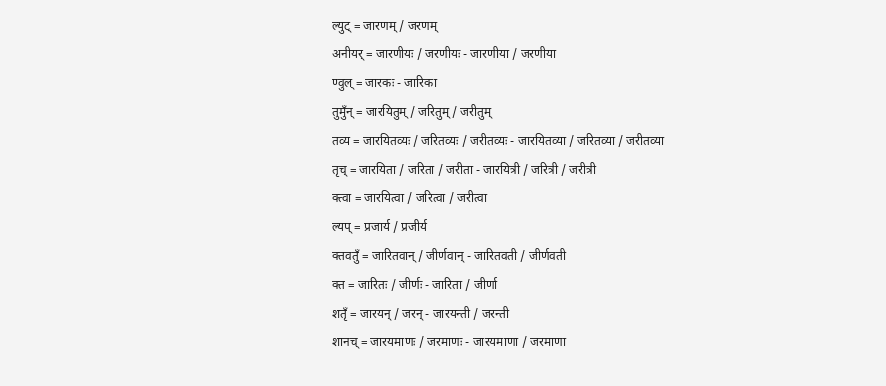ल्युट् = जारणम् / जरणम्
अनीयर् = जारणीयः / जरणीयः - जारणीया / जरणीया
ण्वुल् = जारकः - जारिका
तुमुँन् = जारयितुम् / जरितुम् / जरीतुम्
तव्य = जारयितव्यः / जरितव्यः / जरीतव्यः - जारयितव्या / जरितव्या / जरीतव्या
तृच् = जारयिता / जरिता / जरीता - जारयित्री / जरित्री / जरीत्री
क्त्वा = जारयित्वा / जरित्वा / जरीत्वा
ल्यप् = प्रजार्य / प्रजीर्य
क्तवतुँ = जारितवान् / जीर्णवान् - जारितवती / जीर्णवती
क्त = जारितः / जीर्णः - जारिता / जीर्णा
शतृँ = जारयन् / जरन् - जारयन्ती / जरन्ती
शानच् = जारयमाणः / जरमाणः - जारयमाणा / जरमाणा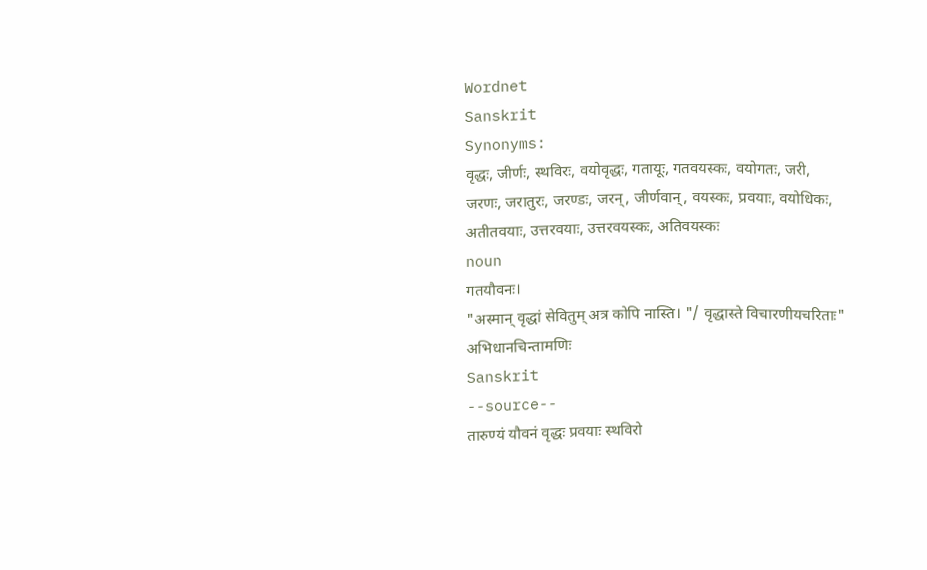Wordnet
Sanskrit
Synonyms:
वृद्धः, जीर्णः, स्थविरः, वयोवृद्धः, गतायूः, गतवयस्कः, वयोगतः, जरी, जरणः, जरातुरः, जरण्डः, जरन्, जीर्णवान्, वयस्कः, प्रवयाः, वयोधिकः, अतीतवयाः, उत्तरवयाः, उत्तरवयस्कः, अतिवयस्कः
noun
गतयौवनः।
"अस्मान् वृद्धां सेवितुम् अत्र कोपि नास्ति। "/ वृद्धास्ते विचारणीयचरिताः"
अभिधानचिन्तामणिः
Sanskrit
--source--
तारुण्यं यौवनं वृद्धः प्रवयाः स्थविरो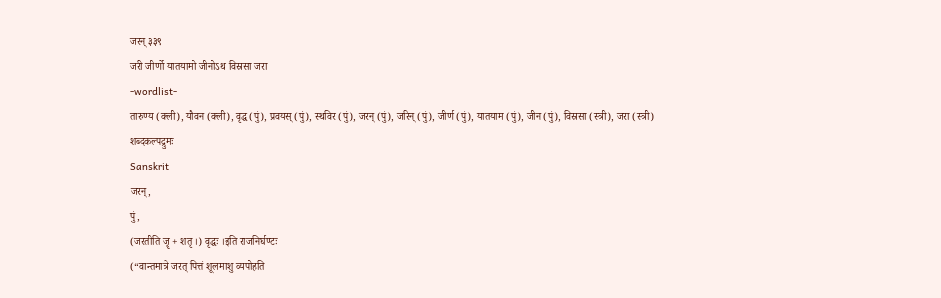जरन् ३३९
जरी जीर्णो यातयामो जीनोऽथ विस्रसा जरा
-wordlist-
तारुण्य (क्ली), यौवन (क्ली), वृद्ध (पुं), प्रवयस् (पुं), स्थविर (पुं), जरन् (पुं), जरिन् (पुं), जीर्ण (पुं), यातयाम (पुं), जीन (पुं), विस्रसा (स्त्री), जरा (स्त्री)
शब्दकल्पद्रुमः
Sanskrit
जरन्,
पुं,
(जरतीति जॄ + शतृ ।) वृद्धः ।इति राजनिर्घण्टः
(“वान्तमात्रे जरत् पित्तं शूलमाशु व्यपोहति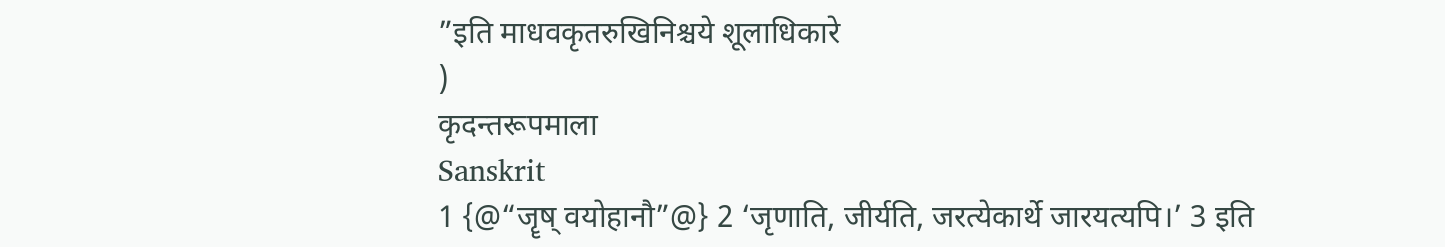”इति माधवकृतरुखिनिश्चये शूलाधिकारे
)
कृदन्तरूपमाला
Sanskrit
1 {@“जॄष् वयोहानौ”@} 2 ‘जृणाति, जीर्यति, जरत्येकार्थे जारयत्यपि।’ 3 इति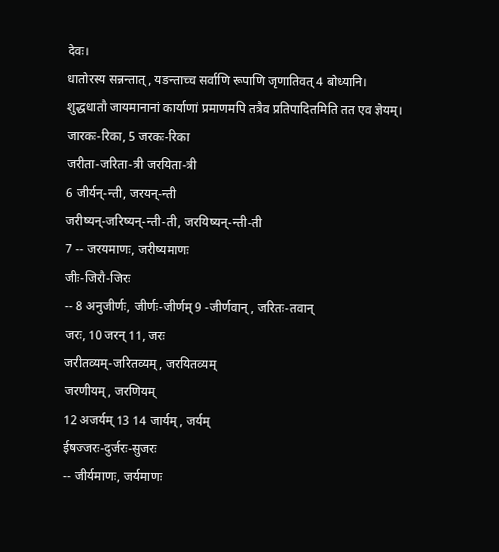देवः।
धातोरस्य सन्नन्तात्, यङन्ताच्च सर्वाणि रूपाणि जृणातिवत् 4 बोध्यानि।
शुद्धधातौ जायमानानां कार्याणां प्रमाणमपि तत्रैव प्रतिपादितमिति तत एव ज्ञेयम्।
जारकः-रिका, 5 जरकः-रिका
जरीता-जरिता-त्री जरयिता-त्री
6 जीर्यन्-न्ती, जरयन्-न्ती
जरीष्यन्-जरिष्यन्-न्ती-ती, जरयिष्यन्-न्ती-ती
7 -- जरयमाणः, जरीष्यमाणः
जीः-जिरौ-जिरः
-- 8 अनुजीर्णः, जीर्णः-जीर्णम् 9 -जीर्णवान्, जरितः-तवान्
जरः, 10 जरन् 11, जरः
जरीतव्यम्-जरितव्यम्, जरयितव्यम्
जरणीयम्, जरणियम्
12 अजर्यम् 13 14 जार्यम्, जर्यम्
ईषज्जरः-दुर्जरः-सुजरः
-- जीर्यमाणः, जर्यमाणः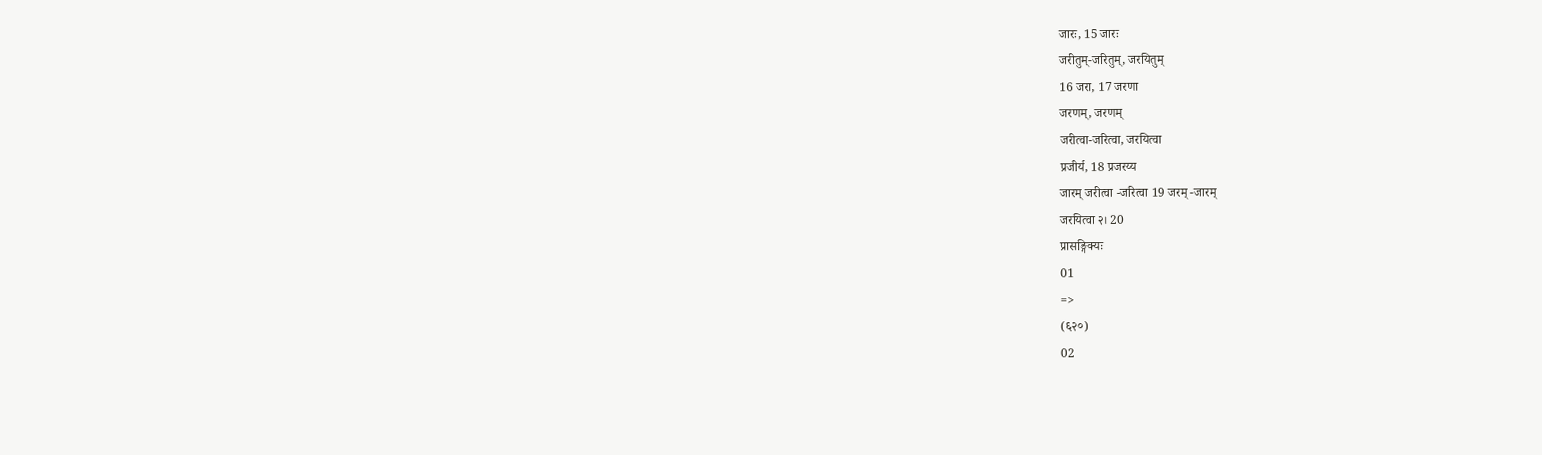जारः, 15 जारः
जरीतुम्-जरितुम्, जरयितुम्
16 जरा, 17 जरणा
जरणम्, जरणम्
जरीत्वा-जरित्वा, जरयित्वा
प्रजीर्य, 18 प्रजरय्य
जारम् जरीत्वा -जरित्वा 19 जरम् -जारम्
जरयित्वा २। 20
प्रासङ्गिक्यः
01
=>
(६२०)
02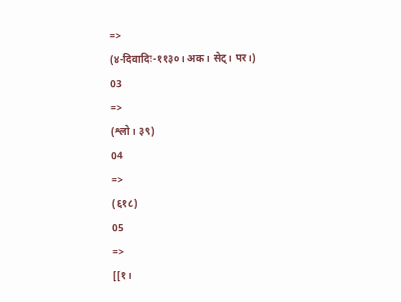=>
(४-दिवादिः-११३०। अक। सेट्। पर।)
03
=>
(श्लो। ३९)
04
=>
(६१८)
05
=>
[[१।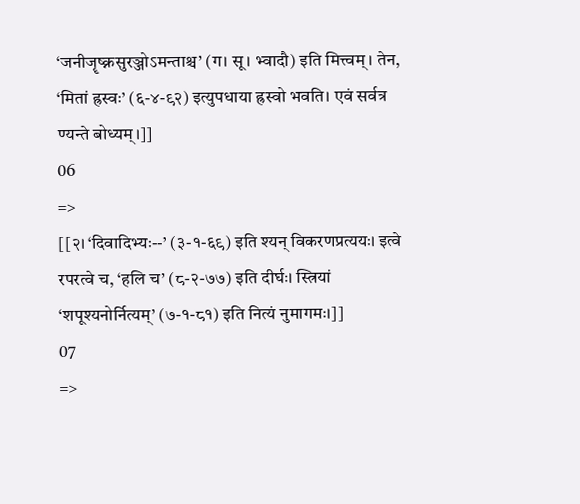‘जनीजॄष्क्नसुरञ्जोऽमन्ताश्च’ (ग। सू। भ्वादौ) इति मित्त्वम्। तेन, ‘मितां ह्रस्वः’ (६-४-९२) इत्युपधाया ह्रस्वो भवति। एवं सर्वत्र ण्यन्ते बोध्यम्।]]
06
=>
[[२। ‘दिवादिभ्यः--’ (३-१-६९) इति श्यन् विकरणप्रत्ययः। इत्वे रपरत्वे च, ‘हलि च’ (८-२-७७) इति दीर्घः। स्त्रियां ‘शपूश्यनोर्नित्यम्’ (७-१-८१) इति नित्यं नुमागमः।]]
07
=>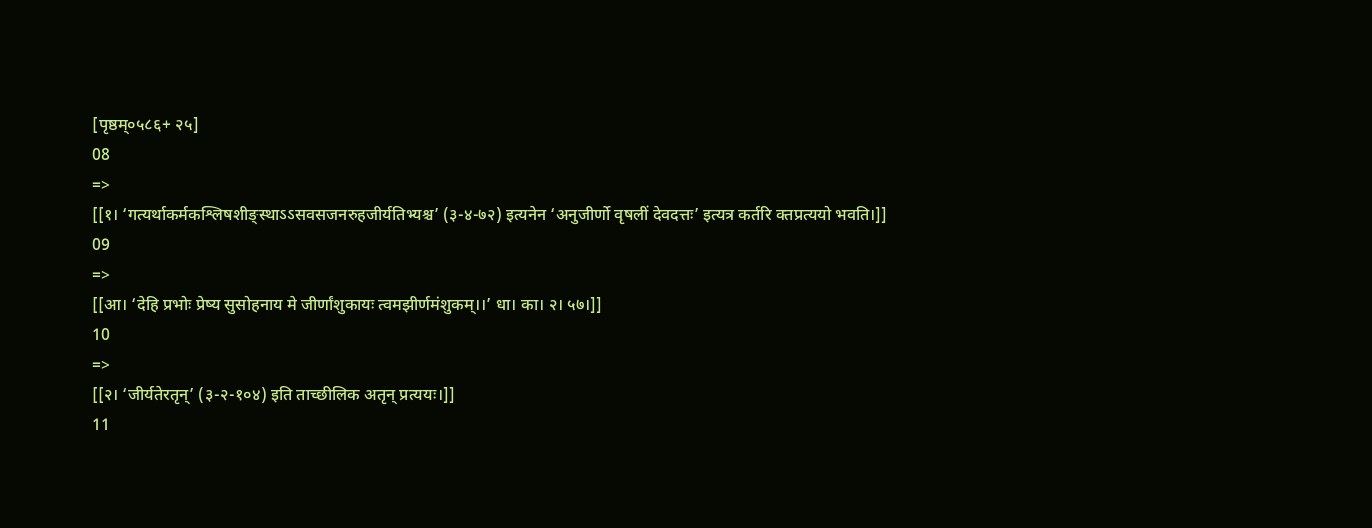[पृष्ठम्०५८६+ २५]
08
=>
[[१। ‘गत्यर्थाकर्मकश्लिषशीङ्स्थाऽऽसवसजनरुहजीर्यतिभ्यश्च’ (३-४-७२) इत्यनेन ‘अनुजीर्णो वृषलीं देवदत्तः’ इत्यत्र कर्तरि क्तप्रत्ययो भवति।]]
09
=>
[[आ। ‘देहि प्रभोः प्रेष्य सुसोहनाय मे जीर्णांशुकायः त्वमझीर्णमंशुकम्।।’ धा। का। २। ५७।]]
10
=>
[[२। ‘जीर्यतेरतृन्’ (३-२-१०४) इति ताच्छीलिक अतृन् प्रत्ययः।]]
11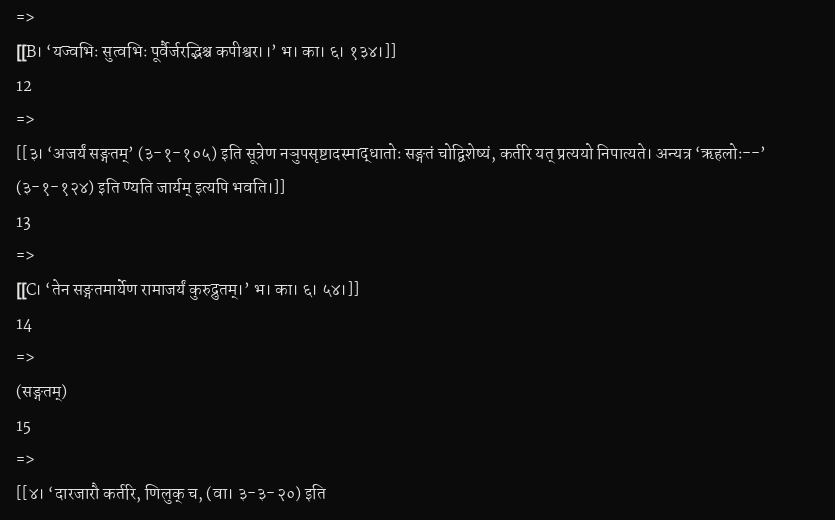=>
[[B। ‘यज्वभिः सुत्वभिः पूर्वैर्जरद्भिश्च कपीश्वर।।’ भ। का। ६। १३४।]]
12
=>
[[३। ‘अजर्यं सङ्गतम्’ (३-१-१०५) इति सूत्रेण नञुपसृष्टादस्माद्धातोः सङ्गतं चोद्विशेष्यं, कर्तरि यत् प्रत्ययो निपात्यते। अन्यत्र ‘ऋहलोः--’ (३-१-१२४) इति ण्यति जार्यम् इत्यपि भवति।]]
13
=>
[[C। ‘तेन सङ्गतमार्येण रामाजर्यं कुरुद्रुतम्।’ भ। का। ६। ५४।]]
14
=>
(सङ्गतम्)
15
=>
[[४। ‘दारजारौ कर्तरि, णिलुक् च, (वा। ३-३-२०) इति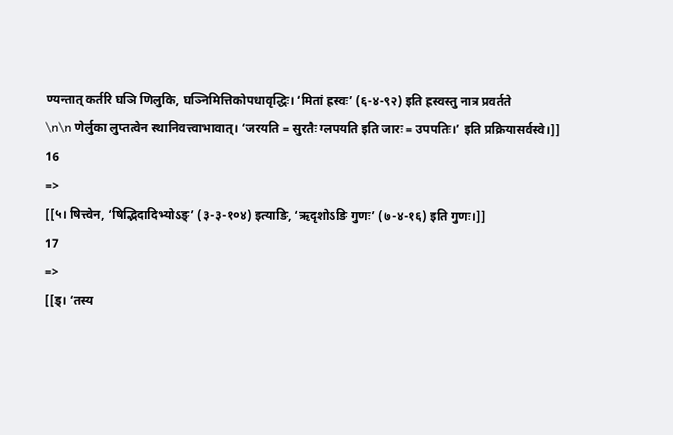ण्यन्तात् कर्तरि घञि णिलुकि, घञ्निमित्तिकोपधावृद्धिः। ‘मितां ह्रस्वः’ (६-४-९२) इति ह्रस्वस्तु नात्र प्रवर्तते
\n\n णेर्लुका लुप्तत्वेन स्थानिवत्त्वाभावात्। ‘जरयति = सुरतैः ग्लपयति इति जारः = उपपतिः।’ इति प्रक्रियासर्वस्वे।]]
16
=>
[[५। षित्त्वेन, ‘षिद्भिदादिभ्योऽङ्’ (३-३-१०४) इत्याङि, ‘ऋदृशोऽङि गुणः’ (७-४-१६) इति गुणः।]]
17
=>
[[ड्। ‘तस्य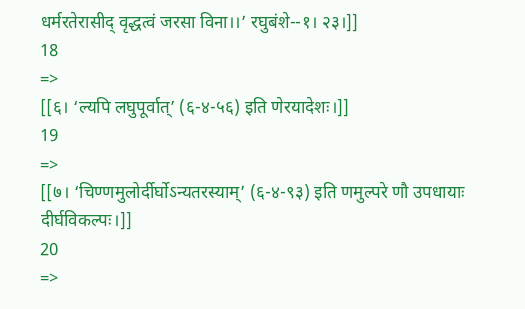धर्मरतेरासीद् वृद्धत्वं जरसा विना।।’ रघुबंशे--१। २३।]]
18
=>
[[६। ‘ल्यपि लघुपूर्वात्’ (६-४-५६) इति णेरयादेशः।]]
19
=>
[[७। ‘चिण्णमुलोर्दीर्घोऽन्यतरस्याम्’ (६-४-९३) इति णमुल्परे णौ उपधायाः दीर्घविकल्पः।]]
20
=>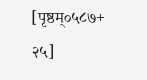[पृष्ठम्०५८७+ २५]